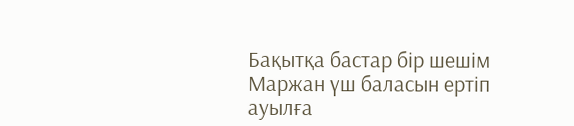Бақытқа бастар бір шешім
Маржан үш баласын ертіп ауылға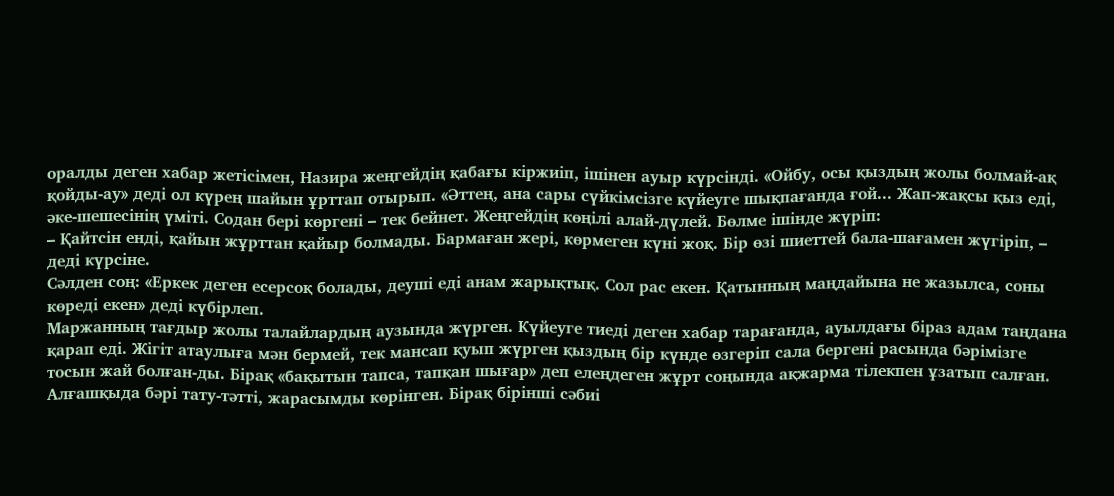оралды деген хабар жетісімен, Назира жеңгейдің қабағы кіржиіп, ішінен ауыр күрсінді. «Ойбу, осы қыздың жолы болмай-ақ қойды-ау» деді ол күрең шайын ұрттап отырып. «Әттең, ана сары сүйкімсізге күйеуге шықпағанда ғой... Жап-жақсы қыз еді, әке-шешесінің үміті. Содан бері көргені – тек бейнет. Жеңгейдің көңілі алай-дүлей. Бөлме ішінде жүріп:
– Қайтсін енді, қайын жұрттан қайыр болмады. Бармаған жері, көрмеген күні жоқ. Бір өзі шиеттей бала-шағамен жүгіріп, – деді күрсіне.
Сәлден соң: «Еркек деген есерсоқ болады, деуші еді анам жарықтық. Сол рас екен. Қатынның маңдайына не жазылса, соны көреді екен» деді күбірлеп.
Маржанның тағдыр жолы талайлардың аузында жүрген. Күйеуге тиеді деген хабар тарағанда, ауылдағы біраз адам таңдана қарап еді. Жігіт атаулыға мән бермей, тек мансап қуып жүрген қыздың бір күнде өзгеріп сала бергені расында бәрімізге тосын жай болған-ды. Бірақ «бақытын тапса, тапқан шығар» деп елеңдеген жұрт соңында ақжарма тілекпен ұзатып салған.
Алғашқыда бәрі тату-тәтті, жарасымды көрінген. Бірақ бірінші сәбиі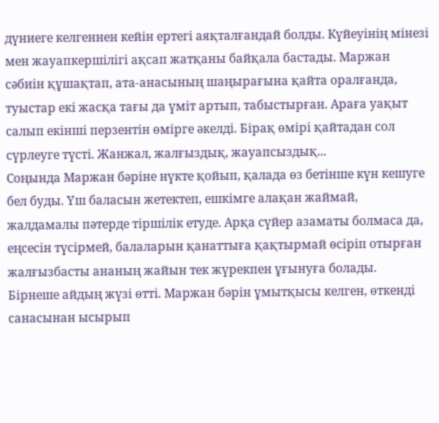дүниеге келгеннен кейін ертегі аяқталғандай болды. Күйеуінің мінезі мен жауапкершілігі ақсап жатқаны байқала бастады. Маржан сәбиін құшақтап, ата-анасының шаңырағына қайта оралғанда, туыстар екі жасқа тағы да үміт артып, табыстырған. Араға уақыт салып екінші перзентін өмірге әкелді. Бірақ өмірі қайтадан сол сүрлеуге түсті. Жанжал, жалғыздық, жауапсыздық...
Соңында Маржан бәріне нүкте қойып, қалада өз бетінше күн кешуге бел буды. Үш баласын жетектеп, ешкімге алақан жаймай, жалдамалы пәтерде тіршілік етуде. Арқа сүйер азаматы болмаса да, еңсесін түсірмей, балаларын қанаттыға қақтырмай өсіріп отырған жалғызбасты ананың жайын тек жүрекпен ұғынуға болады.
Бірнеше айдың жүзі өтті. Маржан бәрін ұмытқысы келген, өткенді санасынан ысырып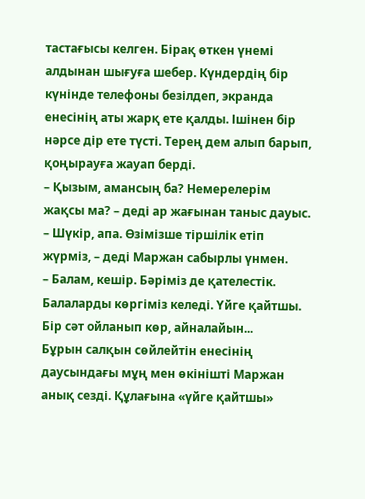тастағысы келген. Бірақ өткен үнемі алдынан шығуға шебер. Күндердің бір күнінде телефоны безілдеп, экранда енесінің аты жарқ ете қалды. Ішінен бір нәрсе дір ете түсті. Терең дем алып барып, қоңырауға жауап берді.
– Қызым, амансың ба? Немерелерім жақсы ма? – деді ар жағынан таныс дауыс.
– Шүкір, апа. Өзімізше тіршілік етіп жүрміз, – деді Маржан сабырлы үнмен.
– Балам, кешір. Бәріміз де қателестік. Балаларды көргіміз келеді. Үйге қайтшы. Бір сәт ойланып көр, айналайын...
Бұрын салқын сөйлейтін енесінің даусындағы мұң мен өкінішті Маржан анық сезді. Құлағына «үйге қайтшы»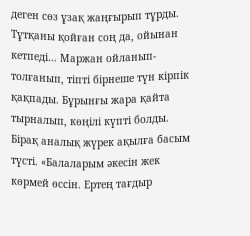деген сөз ұзақ жаңғырып тұрды. Тұтқаны қойған соң да, ойынан кетпеді… Маржан ойланып-толғанып, тіпті бірнеше түн кірпік қақпады. Бұрынғы жара қайта тырналып, көңілі күпті болды. Бірақ аналық жүрек ақылға басым түсті. «Балаларым әкесін жек көрмей өссін. Ертең тағдыр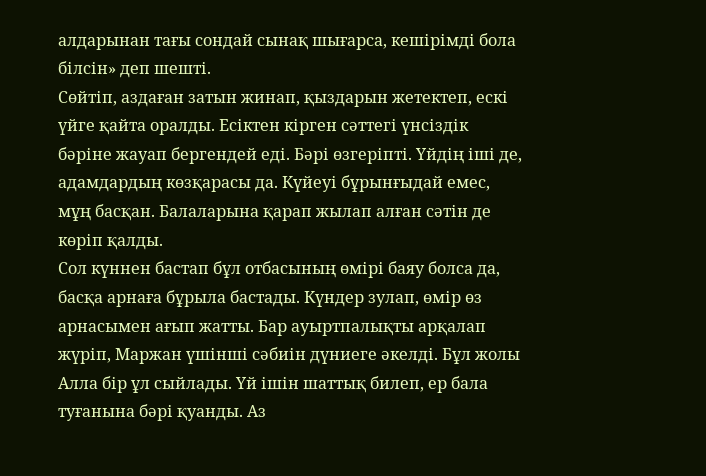алдарынан тағы сондай сынақ шығарса, кешірімді бола білсін» деп шешті.
Сөйтіп, аздаған затын жинап, қыздарын жетектеп, ескі үйге қайта оралды. Есіктен кірген сәттегі үнсіздік бәріне жауап бергендей еді. Бәрі өзгеріпті. Үйдің іші де, адамдардың көзқарасы да. Күйеуі бұрынғыдай емес, мұң басқан. Балаларына қарап жылап алған сәтін де көріп қалды.
Сол күннен бастап бұл отбасының өмірі баяу болса да, басқа арнаға бұрыла бастады. Күндер зулап, өмір өз арнасымен ағып жатты. Бар ауыртпалықты арқалап жүріп, Маржан үшінші сәбиін дүниеге әкелді. Бұл жолы Алла бір ұл сыйлады. Үй ішін шаттық билеп, ер бала туғанына бәрі қуанды. Аз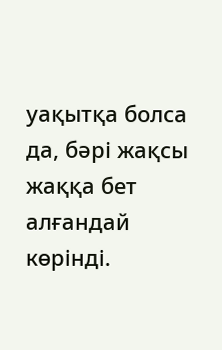уақытқа болса да, бәрі жақсы жаққа бет алғандай көрінді.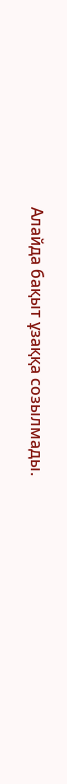Алайда бақыт ұзаққа созылмады.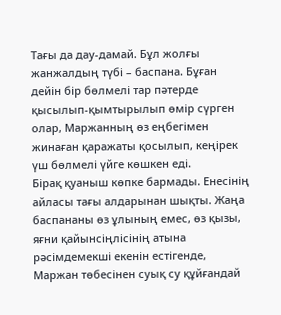Тағы да дау-дамай. Бұл жолғы жанжалдың түбі – баспана. Бұған дейін бір бөлмелі тар пәтерде қысылып-қымтырылып өмір сүрген олар, Маржанның өз еңбегімен жинаған қаражаты қосылып, кеңірек үш бөлмелі үйге көшкен еді.
Бірақ қуаныш көпке бармады. Енесінің айласы тағы алдарынан шықты. Жаңа баспананы өз ұлының емес, өз қызы, яғни қайынсіңлісінің атына рәсімдемекші екенін естігенде, Маржан төбесінен суық су құйғандай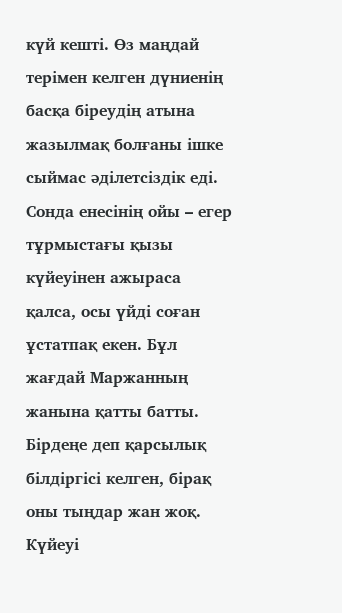күй кешті. Өз маңдай терімен келген дүниенің басқа біреудің атына жазылмақ болғаны ішке сыймас әділетсіздік еді.
Сонда енесінің ойы – егер тұрмыстағы қызы күйеуінен ажыраса қалса, осы үйді соған ұстатпақ екен. Бұл жағдай Маржанның жанына қатты батты. Бірдеңе деп қарсылық білдіргісі келген, бірақ оны тыңдар жан жоқ. Күйеуі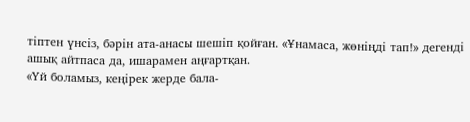тіптен үнсіз, бәрін ата-анасы шешіп қойған. «Ұнамаса, жөніңді тап!» дегенді ашық айтпаса да, ишарамен аңғартқан.
«Үй боламыз, кеңірек жерде бала-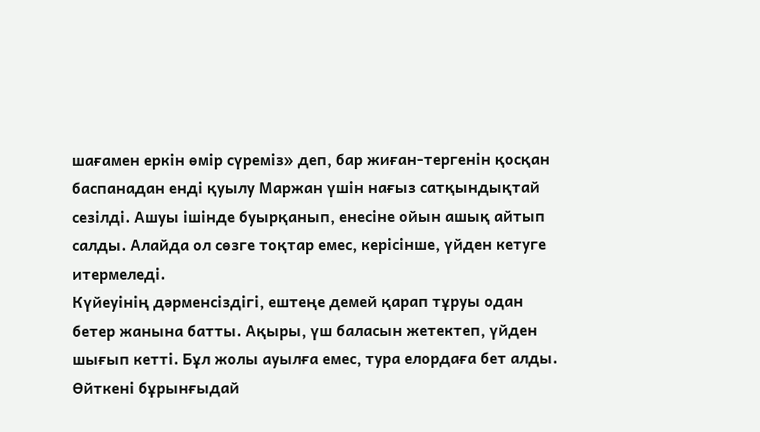шағамен еркін өмір сүреміз» деп, бар жиған-тергенін қосқан баспанадан енді қуылу Маржан үшін нағыз сатқындықтай сезілді. Ашуы ішінде буырқанып, енесіне ойын ашық айтып салды. Алайда ол сөзге тоқтар емес, керісінше, үйден кетуге итермеледі.
Күйеуінің дәрменсіздігі, ештеңе демей қарап тұруы одан бетер жанына батты. Ақыры, үш баласын жетектеп, үйден шығып кетті. Бұл жолы ауылға емес, тура елордаға бет алды. Өйткені бұрынғыдай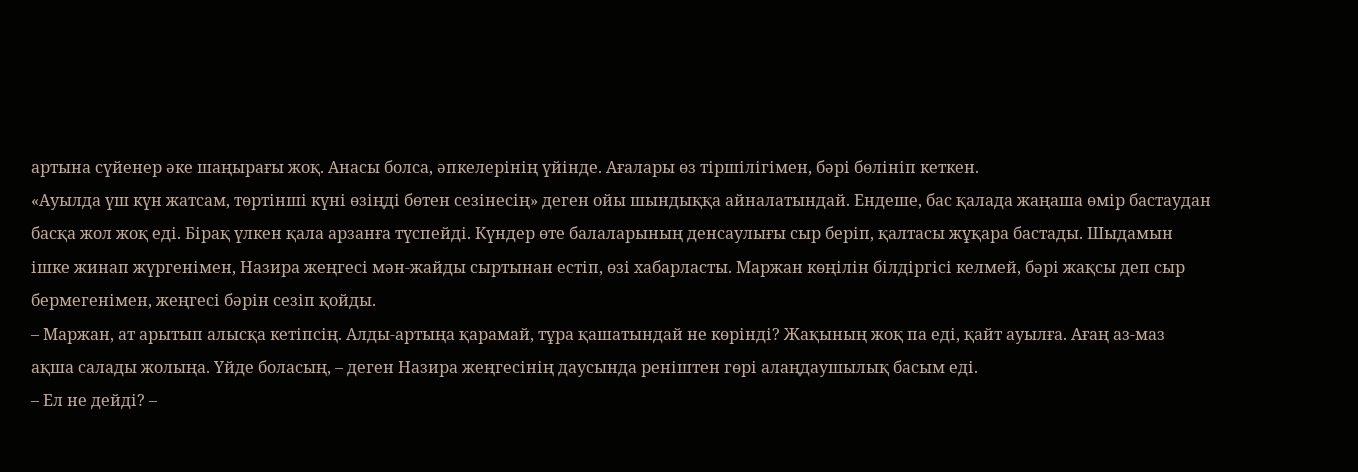артына сүйенер әке шаңырағы жоқ. Анасы болса, әпкелерінің үйінде. Ағалары өз тіршілігімен, бәрі бөлініп кеткен.
«Ауылда үш күн жатсам, төртінші күні өзіңді бөтен сезінесің» деген ойы шындыққа айналатындай. Ендеше, бас қалада жаңаша өмір бастаудан басқа жол жоқ еді. Бірақ үлкен қала арзанға түспейді. Күндер өте балаларының денсаулығы сыр беріп, қалтасы жұқара бастады. Шыдамын ішке жинап жүргенімен, Назира жеңгесі мән-жайды сыртынан естіп, өзі хабарласты. Маржан көңілін білдіргісі келмей, бәрі жақсы деп сыр бермегенімен, жеңгесі бәрін сезіп қойды.
– Маржан, ат арытып алысқа кетіпсің. Алды-артыңа қарамай, тұра қашатындай не көрінді? Жақының жоқ па еді, қайт ауылға. Ағаң аз-маз ақша салады жолыңа. Үйде боласың, – деген Назира жеңгесінің даусында реніштен гөрі алаңдаушылық басым еді.
– Ел не дейді? –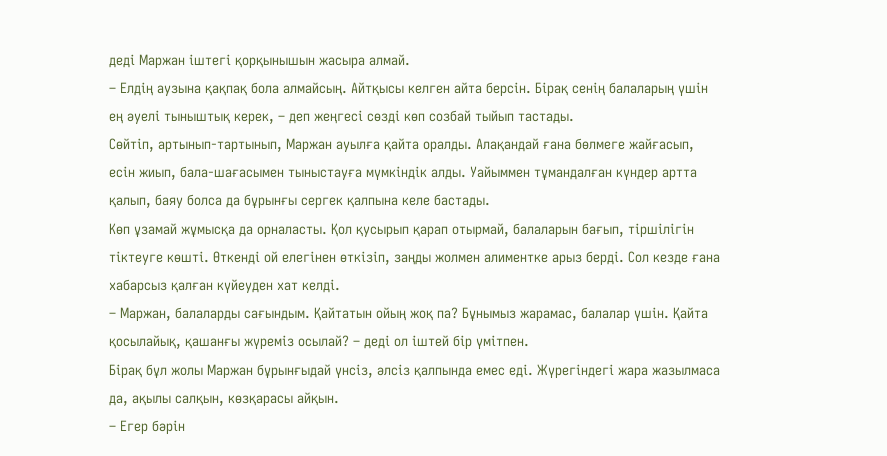деді Маржан іштегі қорқынышын жасыра алмай.
– Елдің аузына қақпақ бола алмайсың. Айтқысы келген айта берсін. Бірақ сенің балаларың үшін ең әуелі тыныштық керек, – деп жеңгесі сөзді көп созбай тыйып тастады.
Сөйтіп, артынып-тартынып, Маржан ауылға қайта оралды. Алақандай ғана бөлмеге жайғасып, есін жиып, бала-шағасымен тыныстауға мүмкіндік алды. Уайыммен тұмандалған күндер артта қалып, баяу болса да бұрынғы сергек қалпына келе бастады.
Көп ұзамай жұмысқа да орналасты. Қол қусырып қарап отырмай, балаларын бағып, тіршілігін тіктеуге көшті. Өткенді ой елегінен өткізіп, заңды жолмен алиментке арыз берді. Сол кезде ғана хабарсыз қалған күйеуден хат келді.
– Маржан, балаларды сағындым. Қайтатын ойың жоқ па? Бұнымыз жарамас, балалар үшін. Қайта қосылайық, қашанғы жүреміз осылай? – деді ол іштей бір үмітпен.
Бірақ бұл жолы Маржан бұрынғыдай үнсіз, әлсіз қалпында емес еді. Жүрегіндегі жара жазылмаса да, ақылы салқын, көзқарасы айқын.
– Егер бәрін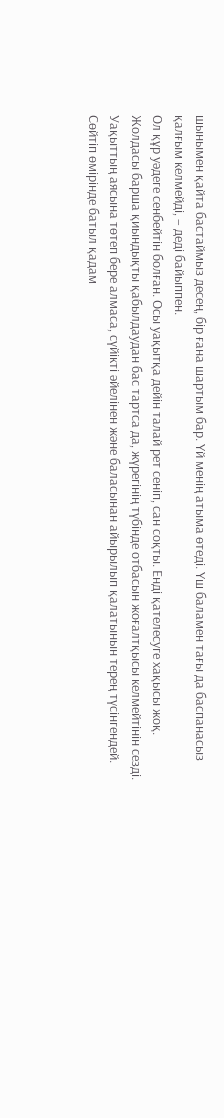шынымен қайта бастаймыз десең, бір ғана шартым бар. Үй менің атыма өтеді. Үш баламен тағы да баспанасыз қалғым келмейді, – деді байыппен.
Ол құр уәдеге сенбейтін болған. Осы уақытқа дейін талай рет сеніп, сан соқты. Енді қателесуге хақысы жоқ.
Жолдасы барша қиындықты қабылдаудан бас тартса да, жүрегінің түбінде отбасын жоғалтқысы келмейтінін сезді. Уақыттың аясына төтеп бере алмаса, сүйікті әйелінен және баласынан айырылып қалатынын терең түсінгендей. Сөйтіп өмірінде батыл қадам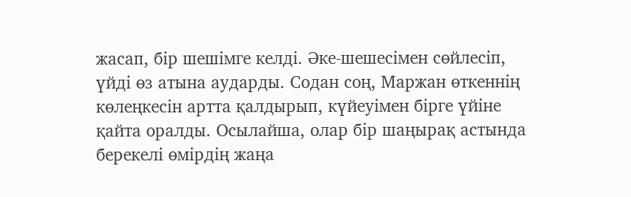жасап, бір шешімге келді. Әке-шешесімен сөйлесіп, үйді өз атына аударды. Содан соң, Маржан өткеннің көлеңкесін артта қалдырып, күйеуімен бірге үйіне қайта оралды. Осылайша, олар бір шаңырақ астында берекелі өмірдің жаңа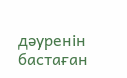дәуренін бастаған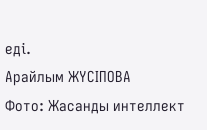еді.
Арайлым ЖҮСІПОВА
Фото: Жасанды интеллект